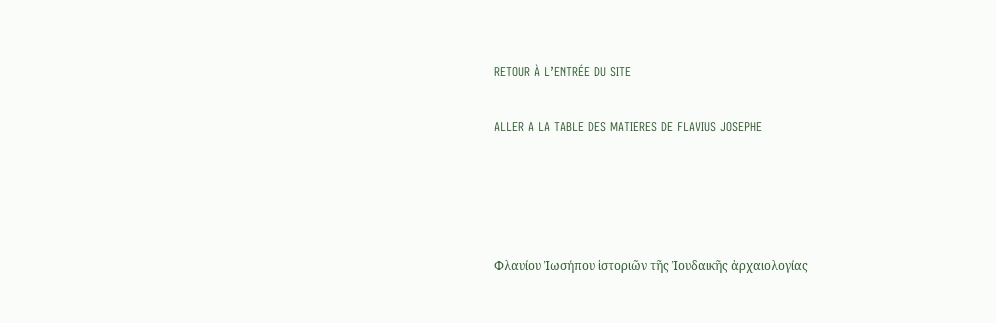RETOUR À L’ENTRÉE DU SITE

ALLER A LA TABLE DES MATIERES DE FLAVIUS JOSEPHE




Φλαυίου Ἰωσήπου ἱστοριῶν τῆς Ἰουδαικῆς ἀρχαιολογίας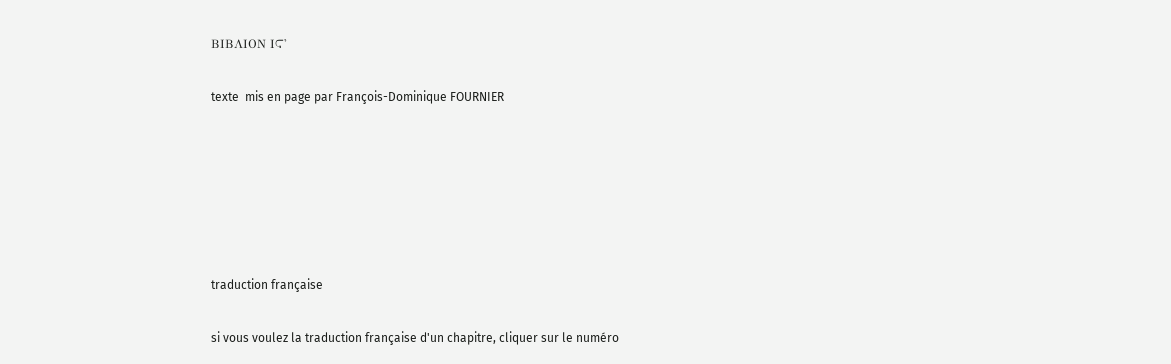ΒΙΒΛΙΟΝ ΙϚ'

texte  mis en page par François-Dominique FOURNIER






traduction française

si vous voulez la traduction française d'un chapitre, cliquer sur le numéro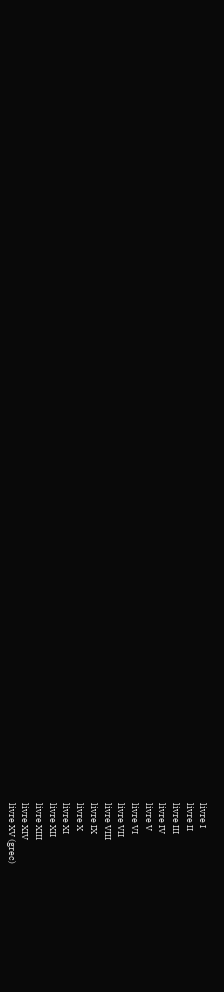livre I
livre II
livre III
livre IV
livre V
livre VI
livre VII
livre VIII
livre IX
livre X
livre XI
livre XII
livre XIII
livre XIV
livre XV (grec)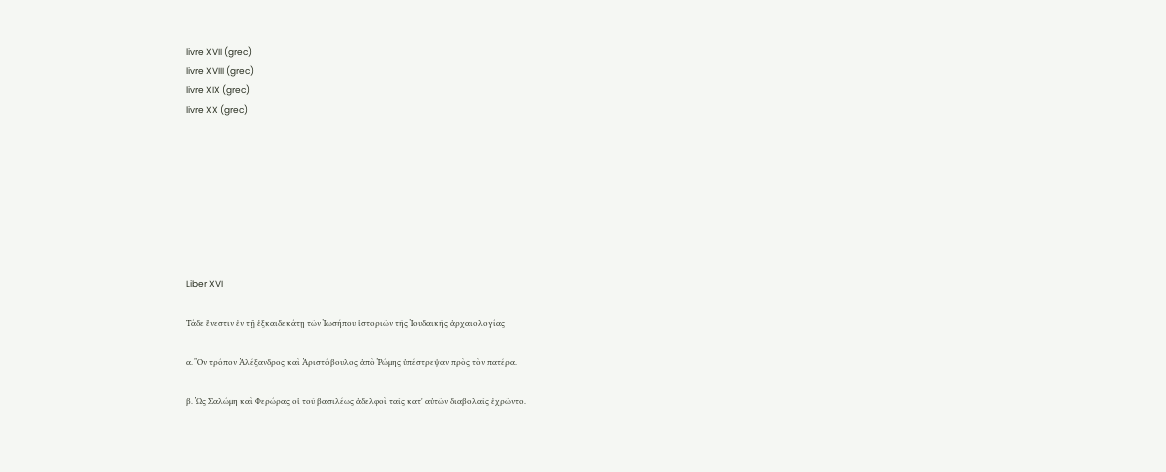livre XVII (grec)
livre XVIII (grec)
livre XIX (grec)
livre XX (grec)








Liber XVI

Τάδε ἔνεστιν ἐν τῇ ἑξκαιδεκάτῃ τῶν Ἰωσήπου ἱστοριῶν τῆς Ἰουδαικῆς ἀρχαιολογίας

α. Ὃν τρόπον Ἀλέξανδρος καὶ Ἀριστόβουλος ἀπὸ Ῥώμης ὑπέστρεψαν πρὸς τὸν πατέρα.

β. Ὡς Σαλώμη καὶ Φερώρας οἱ τοῦ βασιλέως ἀδελφοὶ ταῖς κατ' αὐτῶν διαβολαῖς ἐχρῶντο.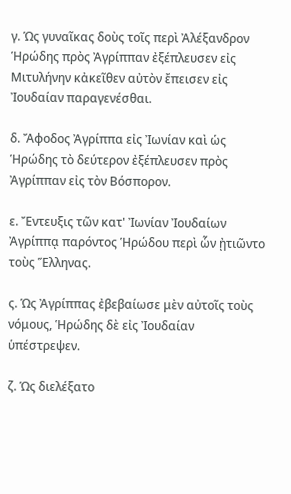γ. Ὡς γυναῖκας δοὺς τοῖς περὶ Ἀλέξανδρον Ἡρώδης πρὸς Ἀγρίππαν ἐξέπλευσεν εἰς Μιτυλήνην κἀκεῖθεν αὐτὸν ἔπεισεν εἰς Ἰουδαίαν παραγενέσθαι.

δ. Ἄφοδος Ἀγρίππα εἰς Ἰωνίαν καὶ ὡς Ἡρώδης τὸ δεύτερον ἐξέπλευσεν πρὸς Ἀγρίππαν εἰς τὸν Βόσπορον.

ε. Ἔντευξις τῶν κατ' Ἰωνίαν Ἰουδαίων Ἀγρίππᾳ παρόντος Ἡρώδου περὶ ὧν ᾐτιῶντο τοὺς Ἕλληνας.

ς. Ὡς Ἀγρίππας ἐβεβαίωσε μὲν αὐτοῖς τοὺς νόμους, Ἡρώδης δὲ εἰς Ἰουδαίαν ὑπέστρεψεν.

ζ. Ὡς διελέξατο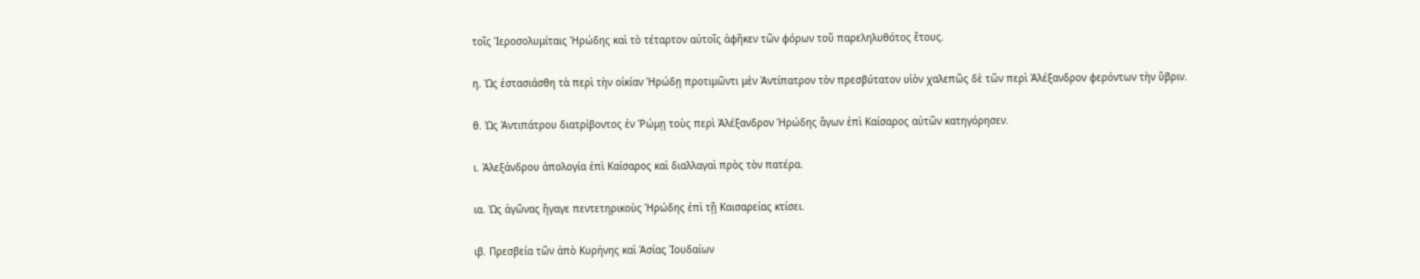τοῖς Ἱεροσολυμίταις Ἡρώδης καὶ τὸ τέταρτον αὐτοῖς ἀφῆκεν τῶν φόρων τοῦ παρεληλυθότος ἔτους.

η. Ὡς ἐστασιάσθη τὰ περὶ τὴν οἰκίαν Ἡρώδῃ προτιμῶντι μὲν Ἀντίπατρον τὸν πρεσβύτατον υἱὸν χαλεπῶς δὲ τῶν περὶ Ἀλέξανδρον φερόντων τὴν ὕβριν.

θ. Ὡς Ἀντιπάτρου διατρίβοντος ἐν Ῥώμῃ τοὺς περὶ Ἀλέξανδρον Ἡρώδης ἄγων ἐπὶ Καίσαρος αὐτῶν κατηγόρησεν.

ι. Ἀλεξάνδρου ἀπολογία ἐπὶ Καίσαρος καὶ διαλλαγαὶ πρὸς τὸν πατέρα.

ια. Ὡς ἀγῶνας ἤγαγε πεντετηρικοὺς Ἡρώδης ἐπὶ τῇ Καισαρείας κτίσει.

ιβ. Πρεσβεία τῶν ἀπὸ Κυρήνης καὶ Ἀσίας Ἰουδαίων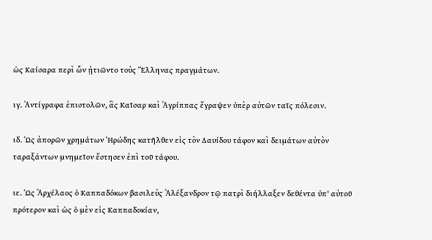ὡς Καίσαρα περὶ ὧν ᾐτιῶντο τοὺς Ἕλληνας πραγμάτων.

ιγ. Ἀντίγραφα ἐπιστολῶν, ἃς Καῖσαρ καὶ Ἀγρίππας ἔγραψεν ὑπὲρ αὐτῶν ταῖς πόλεσιν.

ιδ. Ὡς ἀπορῶν χρημάτων Ἡρώδης κατῆλθεν εἰς τὸν Δαυίδου τάφον καὶ δειμάτων αὐτὸν ταραξάντων μνημεῖον ἔστησεν ἐπὶ τοῦ τάφου.

ιε. Ὡς Ἀρχέλαος ὁ Καππαδόκων βασιλεὺς Ἀλέξανδρον τῷ πατρὶ διήλλαξεν δεθέντα ὑπ' αὐτοῦ πρότερον καὶ ὡς ὁ μὲν εἰς Καππαδοκίαν,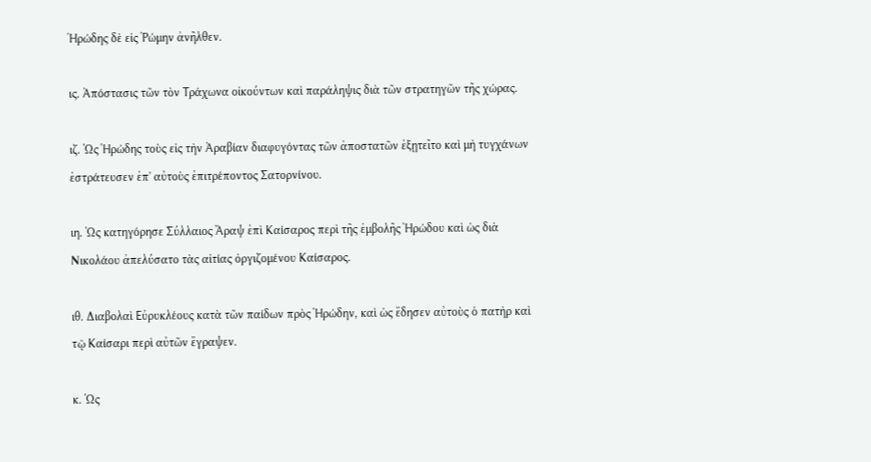Ἡρώδης δὲ εἰς Ῥώμην ἀνῆλθεν.

ις. Ἀπόστασις τῶν τὸν Τράχωνα οἰκούντων καὶ παράληψις διὰ τῶν στρατηγῶν τῆς χώρας.

ιζ. Ὡς Ἡρώδης τοὺς εἰς τὴν Ἀραβίαν διαφυγόντας τῶν ἀποστατῶν ἐξῃτεῖτο καὶ μὴ τυγχάνων ἐστράτευσεν ἐπ' αὐτοὺς ἐπιτρέποντος Σατορνίνου.

ιη. Ὡς κατηγόρησε Σύλλαιος Ἄραψ ἐπὶ Καίσαρος περὶ τῆς ἐμβολῆς Ἡρώδου καὶ ὡς διὰ Νικολάου ἀπελύσατο τὰς αἰτίας ὀργιζομένου Καίσαρος.

ιθ. Διαβολαὶ Εὐρυκλέους κατὰ τῶν παίδων πρὸς Ἡρώδην, καὶ ὡς ἔδησεν αὐτοὺς ὁ πατὴρ καὶ τῷ Καίσαρι περὶ αὐτῶν ἔγραψεν.

κ. Ὡς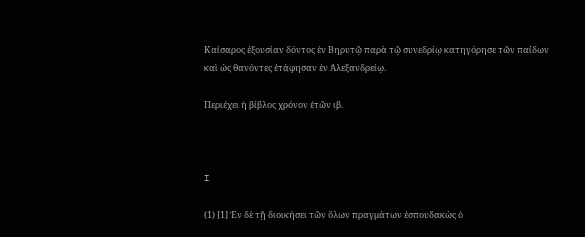Καίσαρος ἐξουσίαν δόντος ἐν Βηρυτῷ παρὰ τῷ συνεδρίῳ κατηγόρησε τῶν παίδων καὶ ὡς θανόντες ἐτάφησαν ἐν Ἀλεξανδρείῳ.

Περιέχει ἡ βίβλος χρόνον ἐτῶν ιβ.



I

(1) [1] Ἐν δὲ τῇ διοικήσει τῶν ὅλων πραγμάτων ἐσπουδακὼς ὁ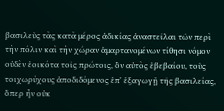βασιλεὺς τὰς κατὰ μέρος ἀδικίας ἀναστεῖλαι τῶν περὶ τὴν πόλιν καὶ τὴν χώραν ἁμαρτανομένων τίθησι νόμον οὐδὲν ἐοικότα τοῖς πρώτοις, ὃν αὐτὸς ἐβεβαίου, τοὺς τοιχωρύχους ἀποδιδόμενος ἐπ' ἐξαγωγῇ τῆς βασιλείας, ὅπερ ἦν οὐκ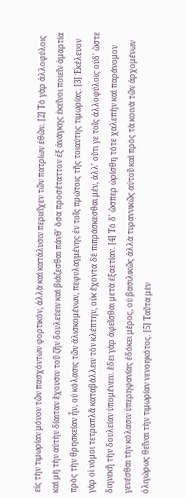εἰς τὴν τιμωρίαν μόνον τῶν πασχόντων φορτικόν, ἀλλὰ καὶ κατάλυσιν περιεῖχεν τῶν πατρίων ἐθῶν. [2] Τὸ γὰρ ἀλλοφύλοις καὶ μὴ τὴν αὐτὴν δίαιταν ἔχουσιν τοῦ ζῆν δουλεύειν καὶ βιάζεσθαι πάνθ' ὅσα προσέταττον ἐξ ἀνάγκης ἐκεῖνοι ποιεῖν ἁμαρτία πρὸς τὴν θρησκείαν ἦν, οὐ κόλασις τῶν ἁλισκομένων, πεφυλαγμένης ἐν τοῖς πρώτοις τῆς τοιαύτης τιμωρίας. [3] Ἐκέλευον γὰρ οἱ νόμοι τετραπλᾶ καταβάλλειν τὸν κλέπτην, οὐκ ἔχοντα δὲ πιπράσκεσθαι μέν, ἀλλ' οὔτι γε τοῖς ἀλλοφύλοις οὐδ' ὥστε διηνεκῆ τὴν δουλείαν ὑπομένειν. ἔδει γὰρ ἀφεῖσθαι μετὰ ἑξαετίαν. [4] Τὸ δ' ὥσπερ ὡρίσθη τότε χαλεπὴν καὶ παράνομον γενέσθαι τὴν κόλασιν ὑπερηφανίας ἐδόκει μέρος, οὐ βασιλικῶς ἀλλὰ τυραννικῶς αὐτοῦ καὶ πρὸς τὰ κοινὰ τῶν ἀρχομένων ὀλιγώρως θεῖναι τὴν τιμωρίαν νενοηκότος. [5] Ταῦτα μὲν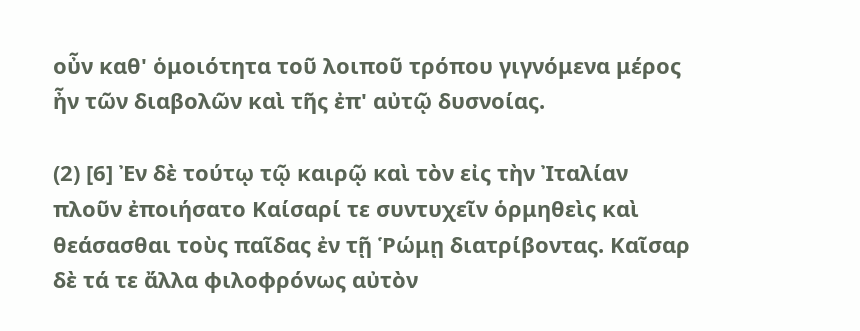οὖν καθ' ὁμοιότητα τοῦ λοιποῦ τρόπου γιγνόμενα μέρος ἦν τῶν διαβολῶν καὶ τῆς ἐπ' αὐτῷ δυσνοίας.

(2) [6] Ἐν δὲ τούτῳ τῷ καιρῷ καὶ τὸν εἰς τὴν Ἰταλίαν πλοῦν ἐποιήσατο Καίσαρί τε συντυχεῖν ὁρμηθεὶς καὶ θεάσασθαι τοὺς παῖδας ἐν τῇ Ῥώμῃ διατρίβοντας. Καῖσαρ δὲ τά τε ἄλλα φιλοφρόνως αὐτὸν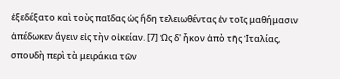ἐξεδέξατο καὶ τοὺς παῖδας ὡς ἤδη τελειωθέντας ἐν τοῖς μαθήμασιν ἀπέδωκεν ἄγειν εἰς τὴν οἰκείαν. [7] Ὡς δ' ἧκον ἀπὸ τῆς Ἰταλίας, σπουδὴ περὶ τὰ μειράκια τῶν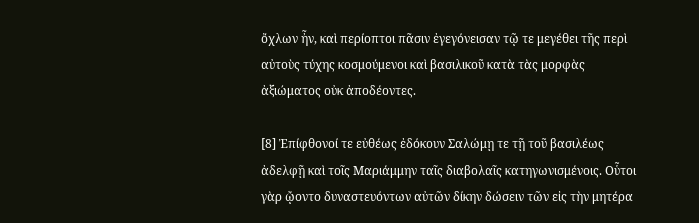ὄχλων ἦν, καὶ περίοπτοι πᾶσιν ἐγεγόνεισαν τῷ τε μεγέθει τῆς περὶ αὐτοὺς τύχης κοσμούμενοι καὶ βασιλικοῦ κατὰ τὰς μορφὰς ἀξιώματος οὐκ ἀποδέοντες.

[8] Ἐπίφθονοί τε εὐθέως ἐδόκουν Σαλώμῃ τε τῇ τοῦ βασιλέως ἀδελφῇ καὶ τοῖς Μαριάμμην ταῖς διαβολαῖς κατηγωνισμένοις. Οὗτοι γὰρ ᾤοντο δυναστευόντων αὐτῶν δίκην δώσειν τῶν εἰς τὴν μητέρα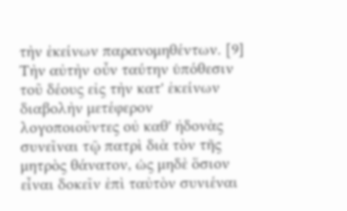τὴν ἐκείνων παρανομηθέντων. [9] Τὴν αὐτὴν οὖν ταύτην ὑπόθεσιν τοῦ δέους εἰς τὴν κατ' ἐκείνων διαβολὴν μετέφερον λογοποιοῦντες οὐ καθ' ἡδονὰς συνεῖναι τῷ πατρὶ διὰ τὸν τῆς μητρὸς θάνατον, ὡς μηδὲ ὅσιον εἶναι δοκεῖν ἐπὶ ταὐτὸν συνιέναι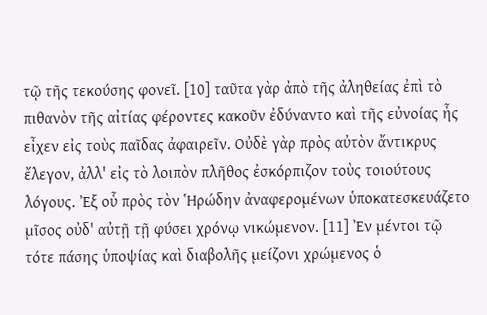τῷ τῆς τεκούσης φονεῖ. [10] ταῦτα γὰρ ἀπὸ τῆς ἀληθείας ἐπὶ τὸ πιθανὸν τῆς αἰτίας φέροντες κακοῦν ἐδύναντο καὶ τῆς εὐνοίας ἧς εἶχεν εἰς τοὺς παῖδας ἀφαιρεῖν. Οὐδὲ γὰρ πρὸς αὐτὸν ἄντικρυς ἔλεγον, ἀλλ' εἰς τὸ λοιπὸν πλῆθος ἐσκόρπιζον τοὺς τοιούτους λόγους. Ἐξ οὗ πρὸς τὸν Ἡρώδην ἀναφερομένων ὑποκατεσκευάζετο μῖσος οὐδ' αὐτῇ τῇ φύσει χρόνῳ νικώμενον. [11] Ἐν μέντοι τῷ τότε πάσης ὑποψίας καὶ διαβολῆς μείζονι χρώμενος ὁ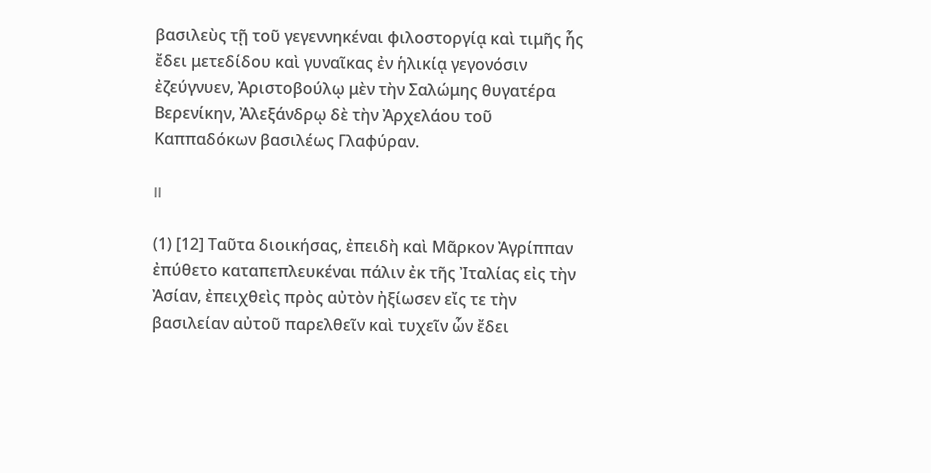βασιλεὺς τῇ τοῦ γεγεννηκέναι φιλοστοργίᾳ καὶ τιμῆς ἧς ἔδει μετεδίδου καὶ γυναῖκας ἐν ἡλικίᾳ γεγονόσιν ἐζεύγνυεν, Ἀριστοβούλῳ μὲν τὴν Σαλώμης θυγατέρα Βερενίκην, Ἀλεξάνδρῳ δὲ τὴν Ἀρχελάου τοῦ Καππαδόκων βασιλέως Γλαφύραν.

II

(1) [12] Ταῦτα διοικήσας, ἐπειδὴ καὶ Μᾶρκον Ἀγρίππαν ἐπύθετο καταπεπλευκέναι πάλιν ἐκ τῆς Ἰταλίας εἰς τὴν Ἀσίαν, ἐπειχθεὶς πρὸς αὐτὸν ἠξίωσεν εἴς τε τὴν βασιλείαν αὐτοῦ παρελθεῖν καὶ τυχεῖν ὧν ἔδει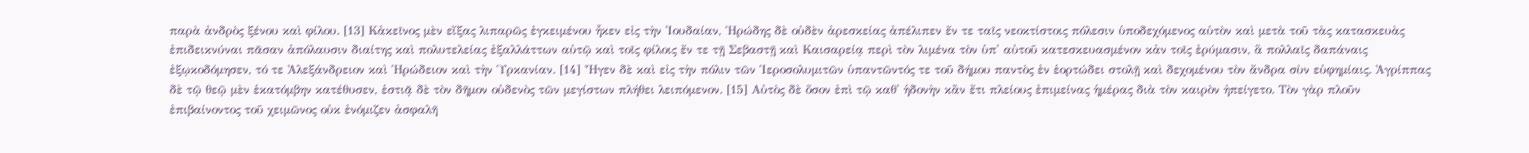παρὰ ἀνδρὸς ξένου καὶ φίλου. [13] Κἀκεῖνος μὲν εἴξας λιπαρῶς ἐγκειμένου ἧκεν εἰς τὴν Ἰουδαίαν, Ἡρώδης δὲ οὐδὲν ἀρεσκείας ἀπέλιπεν ἔν τε ταῖς νεοκτίστοις πόλεσιν ὑποδεχόμενος αὐτὸν καὶ μετὰ τοῦ τὰς κατασκευὰς ἐπιδεικνύναι πᾶσαν ἀπόλαυσιν διαίτης καὶ πολυτελείας ἐξαλλάττων αὐτῷ καὶ τοῖς φίλοις ἔν τε τῇ Σεβαστῇ καὶ Καισαρείᾳ περὶ τὸν λιμένα τὸν ὑπ' αὐτοῦ κατεσκευασμένον κἀν τοῖς ἐρύμασιν, ἃ πολλαῖς δαπάναις ἐξῳκοδόμησεν, τό τε Ἀλεξάνδρειον καὶ Ἡρώδειον καὶ τὴν Ὑρκανίαν. [14] Ἦγεν δὲ καὶ εἰς τὴν πόλιν τῶν Ἱεροσολυμιτῶν ὑπαντῶντός τε τοῦ δήμου παντὸς ἐν ἑορτώδει στολῇ καὶ δεχομένου τὸν ἄνδρα σὺν εὐφημίαις. Ἀγρίππας δὲ τῷ θεῷ μὲν ἑκατόμβην κατέθυσεν, ἑστιᾷ δὲ τὸν δῆμον οὐδενὸς τῶν μεγίστων πλήθει λειπόμενον. [15] Αὐτὸς δὲ ὅσον ἐπὶ τῷ καθ' ἡδονὴν κἂν ἔτι πλείους ἐπιμείνας ἡμέρας διὰ τὸν καιρὸν ἠπείγετο. Τὸν γὰρ πλοῦν ἐπιβαίνοντος τοῦ χειμῶνος οὐκ ἐνόμιζεν ἀσφαλῆ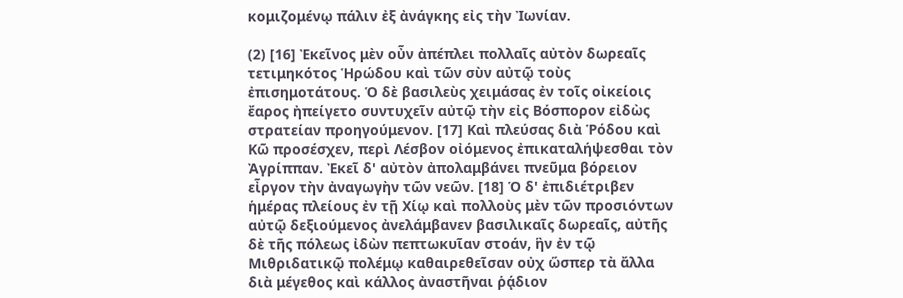κομιζομένῳ πάλιν ἐξ ἀνάγκης εἰς τὴν Ἰωνίαν.

(2) [16] Ἐκεῖνος μὲν οὖν ἀπέπλει πολλαῖς αὐτὸν δωρεαῖς τετιμηκότος Ἡρώδου καὶ τῶν σὺν αὐτῷ τοὺς ἐπισημοτάτους. Ὁ δὲ βασιλεὺς χειμάσας ἐν τοῖς οἰκείοις ἔαρος ἠπείγετο συντυχεῖν αὐτῷ τὴν εἰς Βόσπορον εἰδὼς στρατείαν προηγούμενον. [17] Καὶ πλεύσας διὰ Ῥόδου καὶ Κῶ προσέσχεν, περὶ Λέσβον οἰόμενος ἐπικαταλήψεσθαι τὸν Ἀγρίππαν. Ἐκεῖ δ' αὐτὸν ἀπολαμβάνει πνεῦμα βόρειον εἶργον τὴν ἀναγωγὴν τῶν νεῶν. [18] Ὁ δ' ἐπιδιέτριβεν ἡμέρας πλείους ἐν τῇ Χίῳ καὶ πολλοὺς μὲν τῶν προσιόντων αὐτῷ δεξιούμενος ἀνελάμβανεν βασιλικαῖς δωρεαῖς, αὐτῆς δὲ τῆς πόλεως ἰδὼν πεπτωκυῖαν στοάν, ἣν ἐν τῷ Μιθριδατικῷ πολέμῳ καθαιρεθεῖσαν οὐχ ὥσπερ τὰ ἄλλα διὰ μέγεθος καὶ κάλλος ἀναστῆναι ῥᾴδιον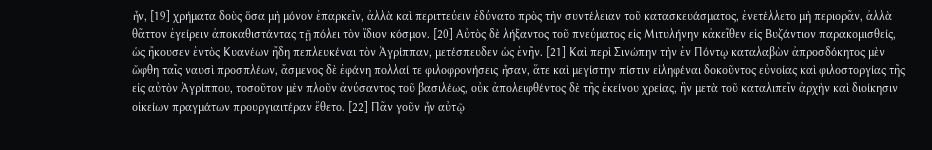ἦν, [19] χρήματα δοὺς ὅσα μὴ μόνον ἐπαρκεῖν, ἀλλὰ καὶ περιττεύειν ἐδύνατο πρὸς τὴν συντέλειαν τοῦ κατασκευάσματος, ἐνετέλλετο μὴ περιορᾶν, ἀλλὰ θᾶττον ἐγείρειν ἀποκαθιστάντας τῇ πόλει τὸν ἴδιον κόσμον. [20] Αὐτὸς δὲ λήξαντος τοῦ πνεύματος εἰς Μιτυλήνην κἀκεῖθεν εἰς Βυζάντιον παρακομισθείς, ὡς ἤκουσεν ἐντὸς Κυανέων ἤδη πεπλευκέναι τὸν Ἀγρίππαν, μετέσπευδεν ὡς ἐνῆν. [21] Καὶ περὶ Σινώπην τὴν ἐν Πόντῳ καταλαβὼν ἀπροσδόκητος μὲν ὤφθη ταῖς ναυσὶ προσπλέων, ἄσμενος δὲ ἐφάνη πολλαί τε φιλοφρονήσεις ἦσαν, ἅτε καὶ μεγίστην πίστιν εἰληφέναι δοκοῦντος εὐνοίας καὶ φιλοστοργίας τῆς εἰς αὐτὸν Ἀγρίππου, τοσοῦτον μὲν πλοῦν ἀνύσαντος τοῦ βασιλέως, οὐκ ἀπολειφθέντος δὲ τῆς ἐκείνου χρείας, ἣν μετὰ τοῦ καταλιπεῖν ἀρχὴν καὶ διοίκησιν οἰκείων πραγμάτων προυργιαιτέραν ἔθετο. [22] Πᾶν γοῦν ἦν αὐτῷ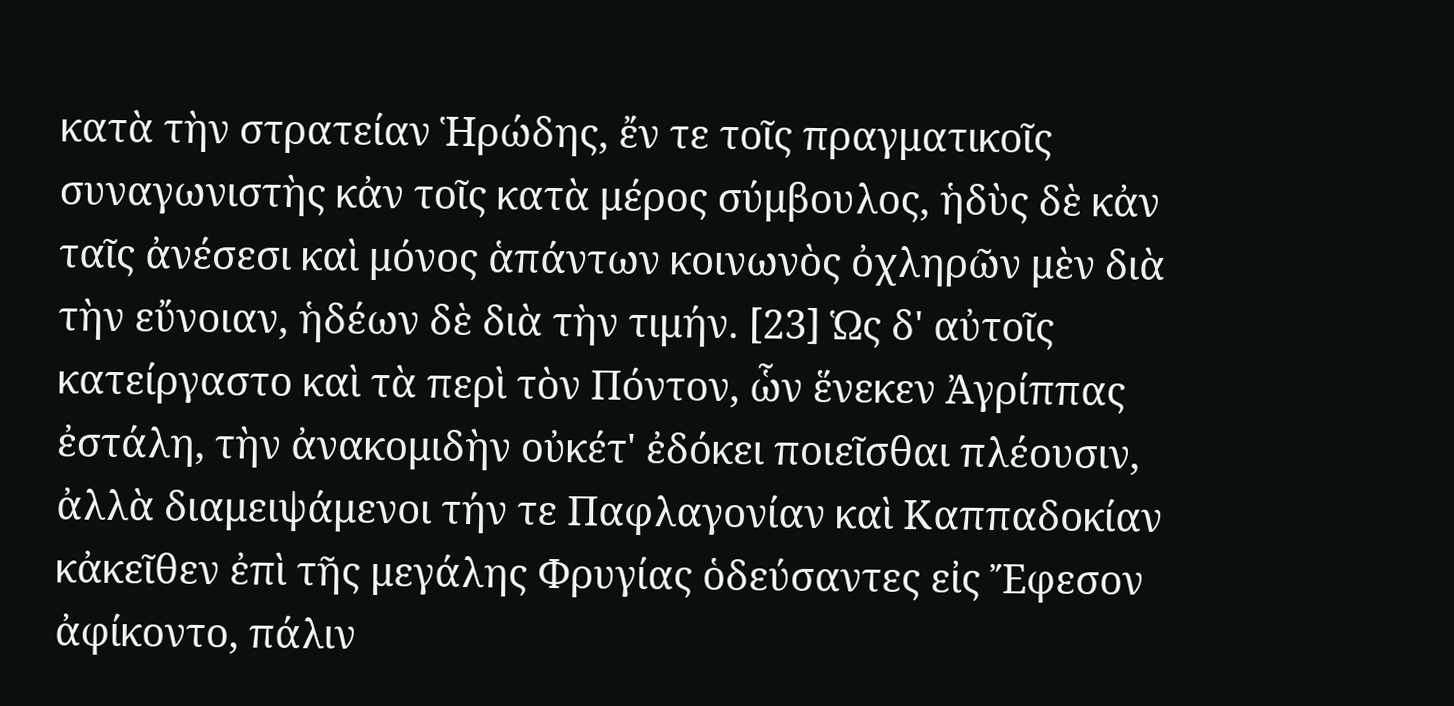κατὰ τὴν στρατείαν Ἡρώδης, ἔν τε τοῖς πραγματικοῖς συναγωνιστὴς κἀν τοῖς κατὰ μέρος σύμβουλος, ἡδὺς δὲ κἀν ταῖς ἀνέσεσι καὶ μόνος ἁπάντων κοινωνὸς ὀχληρῶν μὲν διὰ τὴν εὔνοιαν, ἡδέων δὲ διὰ τὴν τιμήν. [23] Ὡς δ' αὐτοῖς κατείργαστο καὶ τὰ περὶ τὸν Πόντον, ὧν ἕνεκεν Ἀγρίππας ἐστάλη, τὴν ἀνακομιδὴν οὐκέτ' ἐδόκει ποιεῖσθαι πλέουσιν, ἀλλὰ διαμειψάμενοι τήν τε Παφλαγονίαν καὶ Καππαδοκίαν κἀκεῖθεν ἐπὶ τῆς μεγάλης Φρυγίας ὁδεύσαντες εἰς Ἔφεσον ἀφίκοντο, πάλιν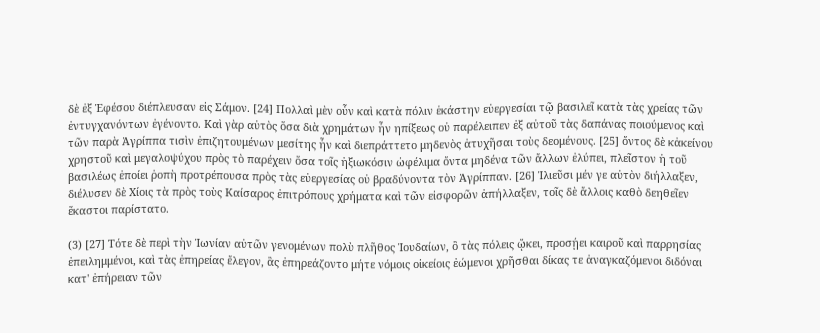δὲ ἐξ Ἐφέσου διέπλευσαν εἰς Σάμον. [24] Πολλαὶ μὲν οὖν καὶ κατὰ πόλιν ἑκάστην εὐεργεσίαι τῷ βασιλεῖ κατὰ τὰς χρείας τῶν ἐντυγχανόντων ἐγένοντο. Καὶ γὰρ αὐτὸς ὅσα διὰ χρημάτων ἦν ηπίξεως οὐ παρέλειπεν ἐξ αὐτοῦ τὰς δαπάνας ποιούμενος καὶ τῶν παρὰ Ἀγρίππα τισὶν ἐπιζητουμένων μεσίτης ἦν καὶ διεπράττετο μηδενὸς ἀτυχῆσαι τοὺς δεομένους. [25] ὄντος δὲ κἀκείνου χρηστοῦ καὶ μεγαλοψύχου πρὸς τὸ παρέχειν ὅσα τοῖς ἠξιωκόσιν ὠφέλιμα ὄντα μηδένα τῶν ἄλλων ἐλύπει, πλεῖστον ἡ τοῦ βασιλέως ἐποίει ῥοπὴ προτρέπουσα πρὸς τὰς εὐεργεσίας οὐ βραδύνοντα τὸν Ἀγρίππαν. [26] Ἰλιεῦσι μέν γε αὐτὸν διήλλαξεν, διέλυσεν δὲ Χίοις τὰ πρὸς τοὺς Καίσαρος ἐπιτρόπους χρήματα καὶ τῶν εἰσφορῶν ἀπήλλαξεν, τοῖς δὲ ἄλλοις καθὸ δεηθεῖεν ἕκαστοι παρίστατο.

(3) [27] Τότε δὲ περὶ τὴν Ἰωνίαν αὐτῶν γενομένων πολὺ πλῆθος Ἰουδαίων, ὃ τὰς πόλεις ᾤκει, προσῄει καιροῦ καὶ παρρησίας ἐπειλημμένοι, καὶ τὰς ἐπηρείας ἔλεγον, ἃς ἐπηρεάζοντο μήτε νόμοις οἰκείοις ἐώμενοι χρῆσθαι δίκας τε ἀναγκαζόμενοι διδόναι κατ' ἐπήρειαν τῶν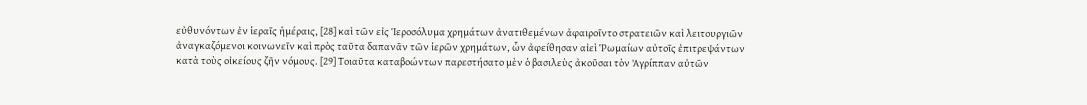εὐθυνόντων ἐν ἱεραῖς ἡμέραις, [28] καὶ τῶν εἰς Ἱεροσόλυμα χρημάτων ἀνατιθεμένων ἀφαιροῖντο στρατειῶν καὶ λειτουργιῶν ἀναγκαζόμενοι κοινωνεῖν καὶ πρὸς ταῦτα δαπανᾶν τῶν ἱερῶν χρημάτων, ὧν ἀφείθησαν αἰεὶ Ῥωμαίων αὐτοῖς ἐπιτρεψάντων κατὰ τοὺς οἰκείους ζῆν νόμους. [29] Τοιαῦτα καταβοώντων παρεστήσατο μὲν ὁ βασιλεὺς ἀκοῦσαι τὸν Ἀγρίππαν αὐτῶν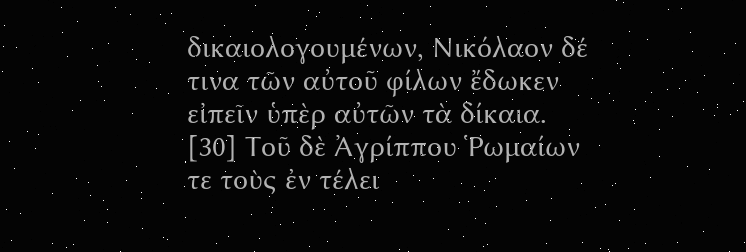δικαιολογουμένων, Νικόλαον δέ τινα τῶν αὐτοῦ φίλων ἔδωκεν εἰπεῖν ὑπὲρ αὐτῶν τὰ δίκαια. [30] Τοῦ δὲ Ἀγρίππου Ῥωμαίων τε τοὺς ἐν τέλει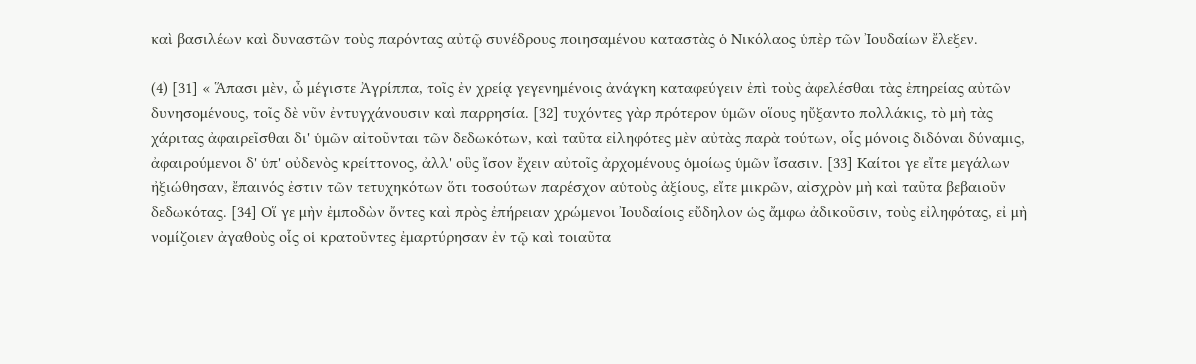καὶ βασιλέων καὶ δυναστῶν τοὺς παρόντας αὐτῷ συνέδρους ποιησαμένου καταστὰς ὁ Νικόλαος ὑπὲρ τῶν Ἰουδαίων ἔλεξεν.

(4) [31] « Ἅπασι μὲν, ὦ μέγιστε Ἀγρίππα, τοῖς ἐν χρείᾳ γεγενημένοις ἀνάγκη καταφεύγειν ἐπὶ τοὺς ἀφελέσθαι τὰς ἐπηρείας αὐτῶν δυνησομένους, τοῖς δὲ νῦν ἐντυγχάνουσιν καὶ παρρησία. [32] τυχόντες γὰρ πρότερον ὑμῶν οἵους ηὔξαντο πολλάκις, τὸ μὴ τὰς χάριτας ἀφαιρεῖσθαι δι' ὑμῶν αἰτοῦνται τῶν δεδωκότων, καὶ ταῦτα εἰληφότες μὲν αὐτὰς παρὰ τούτων, οἷς μόνοις διδόναι δύναμις, ἀφαιρούμενοι δ' ὑπ' οὐδενὸς κρείττονος, ἀλλ' οὓς ἴσον ἔχειν αὐτοῖς ἀρχομένους ὁμοίως ὑμῶν ἴσασιν. [33] Καίτοι γε εἴτε μεγάλων ἠξιώθησαν, ἔπαινός ἐστιν τῶν τετυχηκότων ὅτι τοσούτων παρέσχον αὑτοὺς ἀξίους, εἴτε μικρῶν, αἰσχρὸν μὴ καὶ ταῦτα βεβαιοῦν δεδωκότας. [34] Οἵ γε μὴν ἐμποδὼν ὄντες καὶ πρὸς ἐπήρειαν χρώμενοι Ἰουδαίοις εὔδηλον ὡς ἄμφω ἀδικοῦσιν, τοὺς εἰληφότας, εἰ μὴ νομίζοιεν ἀγαθοὺς οἷς οἱ κρατοῦντες ἐμαρτύρησαν ἐν τῷ καὶ τοιαῦτα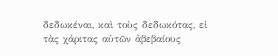δεδωκέναι, καὶ τοὺς δεδωκότας, εἰ τὰς χάριτας αὐτῶν ἀβεβαίους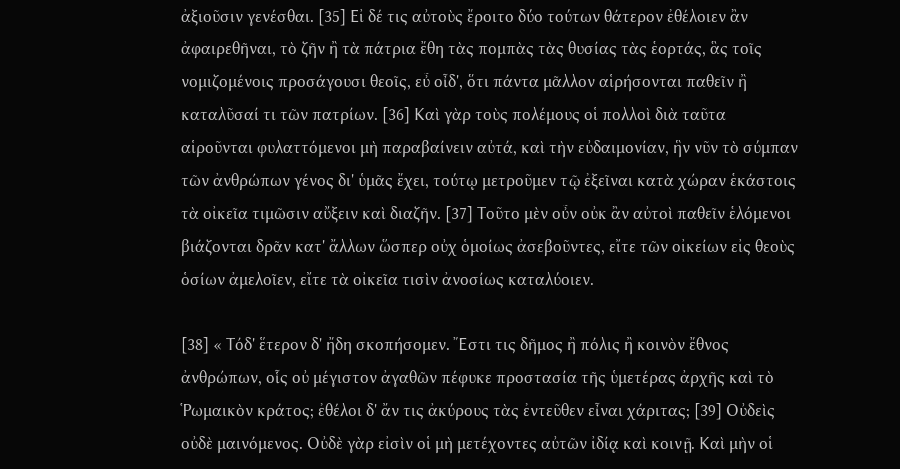ἀξιοῦσιν γενέσθαι. [35] Εἰ δέ τις αὐτοὺς ἔροιτο δύο τούτων θάτερον ἐθέλοιεν ἂν ἀφαιρεθῆναι, τὸ ζῆν ἢ τὰ πάτρια ἔθη τὰς πομπὰς τὰς θυσίας τὰς ἑορτάς, ἃς τοῖς νομιζομένοις προσάγουσι θεοῖς, εὖ οἶδ', ὅτι πάντα μᾶλλον αἱρήσονται παθεῖν ἢ καταλῦσαί τι τῶν πατρίων. [36] Καὶ γὰρ τοὺς πολέμους οἱ πολλοὶ διὰ ταῦτα αἱροῦνται φυλαττόμενοι μὴ παραβαίνειν αὐτά, καὶ τὴν εὐδαιμονίαν, ἣν νῦν τὸ σύμπαν τῶν ἀνθρώπων γένος δι' ὑμᾶς ἔχει, τούτῳ μετροῦμεν τῷ ἐξεῖναι κατὰ χώραν ἑκάστοις τὰ οἰκεῖα τιμῶσιν αὔξειν καὶ διαζῆν. [37] Τοῦτο μὲν οὖν οὐκ ἂν αὐτοὶ παθεῖν ἑλόμενοι βιάζονται δρᾶν κατ' ἄλλων ὥσπερ οὐχ ὁμοίως ἀσεβοῦντες, εἴτε τῶν οἰκείων εἰς θεοὺς ὁσίων ἀμελοῖεν, εἴτε τὰ οἰκεῖα τισὶν ἀνοσίως καταλύοιεν.

[38] « Τόδ' ἕτερον δ' ἤδη σκοπήσομεν. Ἔστι τις δῆμος ἢ πόλις ἢ κοινὸν ἔθνος ἀνθρώπων, οἷς οὐ μέγιστον ἀγαθῶν πέφυκε προστασία τῆς ὑμετέρας ἀρχῆς καὶ τὸ Ῥωμαικὸν κράτος; ἐθέλοι δ' ἄν τις ἀκύρους τὰς ἐντεῦθεν εἶναι χάριτας; [39] Οὐδεὶς οὐδὲ μαινόμενος. Οὐδὲ γὰρ εἰσὶν οἱ μὴ μετέχοντες αὐτῶν ἰδίᾳ καὶ κοινῇ. Καὶ μὴν οἱ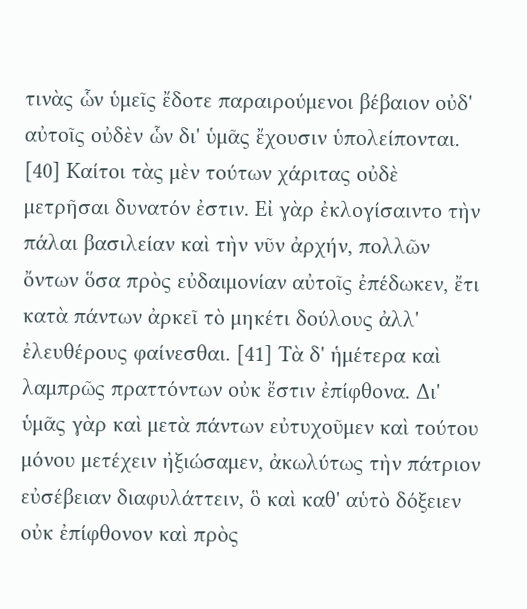τινὰς ὧν ὑμεῖς ἔδοτε παραιρούμενοι βέβαιον οὐδ' αὐτοῖς οὐδὲν ὧν δι' ὑμᾶς ἔχουσιν ὑπολείπονται. [40] Καίτοι τὰς μὲν τούτων χάριτας οὐδὲ μετρῆσαι δυνατόν ἐστιν. Εἰ γὰρ ἐκλογίσαιντο τὴν πάλαι βασιλείαν καὶ τὴν νῦν ἀρχήν, πολλῶν ὄντων ὅσα πρὸς εὐδαιμονίαν αὐτοῖς ἐπέδωκεν, ἔτι κατὰ πάντων ἀρκεῖ τὸ μηκέτι δούλους ἀλλ' ἐλευθέρους φαίνεσθαι. [41] Τὰ δ' ἡμέτερα καὶ λαμπρῶς πραττόντων οὐκ ἔστιν ἐπίφθονα. Δι' ὑμᾶς γὰρ καὶ μετὰ πάντων εὐτυχοῦμεν καὶ τούτου μόνου μετέχειν ἠξιώσαμεν, ἀκωλύτως τὴν πάτριον εὐσέβειαν διαφυλάττειν, ὃ καὶ καθ' αὑτὸ δόξειεν οὐκ ἐπίφθονον καὶ πρὸς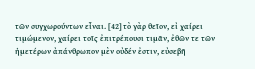τῶν συγχωρούντων εἶναι. [42] τὸ γὰρ θεῖον, εἰ χαίρει τιμώμενον, χαίρει τοῖς ἐπιτρέπουσι τιμᾶν, ἐθῶν τε τῶν ἡμετέρων ἀπάνθρωπον μὲν οὐδέν ἐστιν, εὐσεβῆ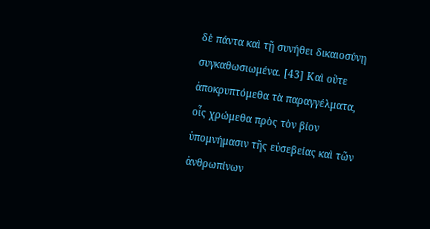δὲ πάντα καὶ τῇ συνήθει δικαιοσύνῃ συγκαθωσιωμένα. [43] Καὶ οὔτε ἀποκρυπτόμεθα τὰ παραγγέλματα, οἷς χρώμεθα πρὸς τὸν βίον ὑπομνήμασιν τῆς εὐσεβείας καὶ τῶν ἀνθρωπίνων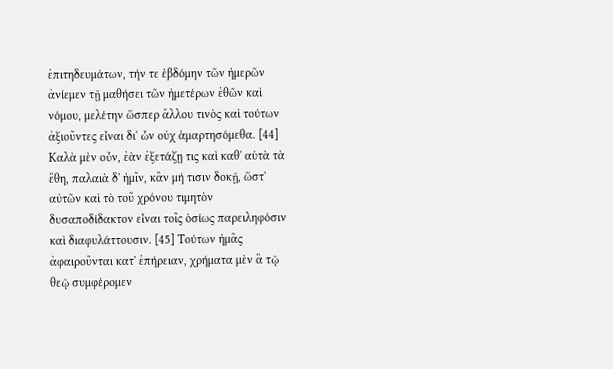ἐπιτηδευμάτων, τήν τε ἑβδόμην τῶν ἡμερῶν ἀνίεμεν τῇ μαθήσει τῶν ἡμετέρων ἐθῶν καὶ νόμου, μελέτην ὥσπερ ἄλλου τινὸς καὶ τούτων ἀξιοῦντες εἶναι δι' ὧν οὐχ ἁμαρτησόμεθα. [44] Καλὰ μὲν οὖν, ἐὰν ἐξετάζῃ τις καὶ καθ' αὑτὰ τὰ ἔθη, παλαιὰ δ' ἡμῖν, κἂν μή τισιν δοκῇ, ὥστ' αὐτῶν καὶ τὸ τοῦ χρόνου τιμητὸν δυσαποδίδακτον εἶναι τοῖς ὁσίως παρειληφόσιν καὶ διαφυλάττουσιν. [45] Τούτων ἡμᾶς ἀφαιροῦνται κατ' ἐπήρειαν, χρήματα μὲν ἃ τῷ θεῷ συμφέρομεν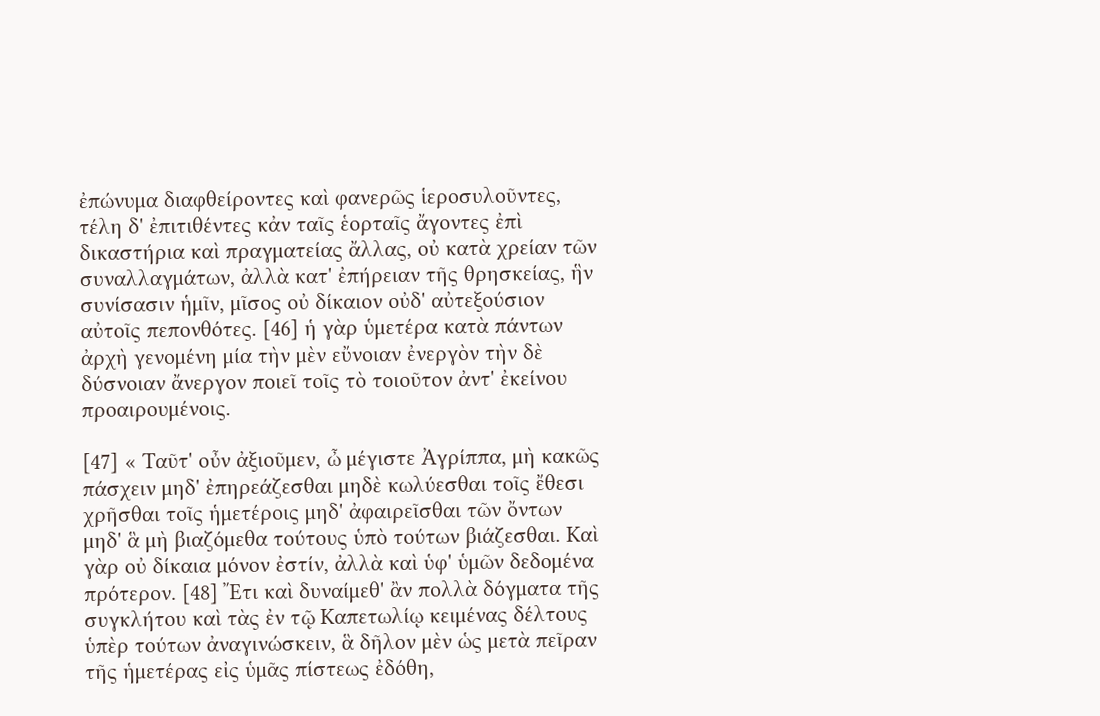ἐπώνυμα διαφθείροντες καὶ φανερῶς ἱεροσυλοῦντες, τέλη δ' ἐπιτιθέντες κἀν ταῖς ἑορταῖς ἄγοντες ἐπὶ δικαστήρια καὶ πραγματείας ἄλλας, οὐ κατὰ χρείαν τῶν συναλλαγμάτων, ἀλλὰ κατ' ἐπήρειαν τῆς θρησκείας, ἣν συνίσασιν ἡμῖν, μῖσος οὐ δίκαιον οὐδ' αὐτεξούσιον αὐτοῖς πεπονθότες. [46] ἡ γὰρ ὑμετέρα κατὰ πάντων ἀρχὴ γενομένη μία τὴν μὲν εὔνοιαν ἐνεργὸν τὴν δὲ δύσνοιαν ἄνεργον ποιεῖ τοῖς τὸ τοιοῦτον ἀντ' ἐκείνου προαιρουμένοις.

[47] « Ταῦτ' οὖν ἀξιοῦμεν, ὦ μέγιστε Ἀγρίππα, μὴ κακῶς πάσχειν μηδ' ἐπηρεάζεσθαι μηδὲ κωλύεσθαι τοῖς ἔθεσι χρῆσθαι τοῖς ἡμετέροις μηδ' ἀφαιρεῖσθαι τῶν ὄντων μηδ' ἃ μὴ βιαζόμεθα τούτους ὑπὸ τούτων βιάζεσθαι. Καὶ γὰρ οὐ δίκαια μόνον ἐστίν, ἀλλὰ καὶ ὑφ' ὑμῶν δεδομένα πρότερον. [48] Ἔτι καὶ δυναίμεθ' ἂν πολλὰ δόγματα τῆς συγκλήτου καὶ τὰς ἐν τῷ Καπετωλίῳ κειμένας δέλτους ὑπὲρ τούτων ἀναγινώσκειν, ἃ δῆλον μὲν ὡς μετὰ πεῖραν τῆς ἡμετέρας εἰς ὑμᾶς πίστεως ἐδόθη,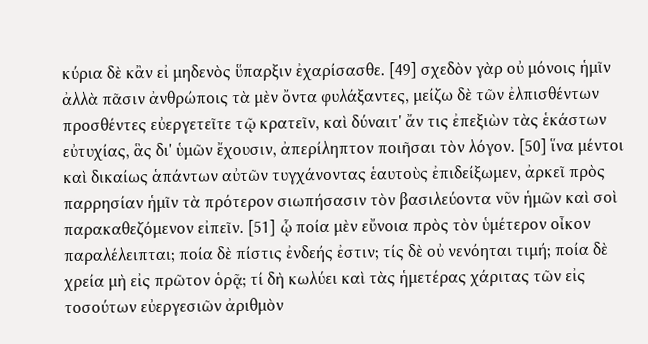κύρια δὲ κἂν εἰ μηδενὸς ὕπαρξιν ἐχαρίσασθε. [49] σχεδὸν γὰρ οὐ μόνοις ἡμῖν ἀλλὰ πᾶσιν ἀνθρώποις τὰ μὲν ὄντα φυλάξαντες, μείζω δὲ τῶν ἐλπισθέντων προσθέντες εὐεργετεῖτε τῷ κρατεῖν, καὶ δύναιτ' ἄν τις ἐπεξιὼν τὰς ἑκάστων εὐτυχίας, ἃς δι' ὑμῶν ἔχουσιν, ἀπερίληπτον ποιῆσαι τὸν λόγον. [50] ἵνα μέντοι καὶ δικαίως ἁπάντων αὐτῶν τυγχάνοντας ἑαυτοὺς ἐπιδείξωμεν, ἀρκεῖ πρὸς παρρησίαν ἡμῖν τὰ πρότερον σιωπήσασιν τὸν βασιλεύοντα νῦν ἡμῶν καὶ σοὶ παρακαθεζόμενον εἰπεῖν. [51] ᾧ ποία μὲν εὔνοια πρὸς τὸν ὑμέτερον οἶκον παραλέλειπται; ποία δὲ πίστις ἐνδεής ἐστιν; τίς δὲ οὐ νενόηται τιμή; ποία δὲ χρεία μὴ εἰς πρῶτον ὁρᾷ; τί δὴ κωλύει καὶ τὰς ἡμετέρας χάριτας τῶν εἰς τοσούτων εὐεργεσιῶν ἀριθμὸν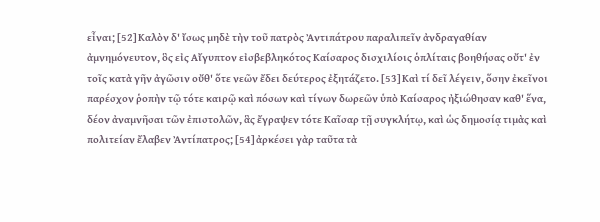εἶναι; [52] Καλὸν δ' ἴσως μηδὲ τὴν τοῦ πατρὸς Ἀντιπάτρου παραλιπεῖν ἀνδραγαθίαν ἀμνημόνευτον, ὃς εἰς Αἴγυπτον εἰσβεβληκότος Καίσαρος δισχιλίοις ὁπλίταις βοηθήσας οὔτ' ἐν τοῖς κατὰ γῆν ἀγῶσιν οὔθ' ὅτε νεῶν ἔδει δεύτερος ἐξητάζετο. [53] Καὶ τί δεῖ λέγειν, ὅσην ἐκεῖνοι παρέσχον ῥοπὴν τῷ τότε καιρῷ καὶ πόσων καὶ τίνων δωρεῶν ὑπὸ Καίσαρος ἠξιώθησαν καθ' ἕνα, δέον ἀναμνῆσαι τῶν ἐπιστολῶν, ἃς ἔγραψεν τότε Καῖσαρ τῇ συγκλήτῳ, καὶ ὡς δημοσίᾳ τιμὰς καὶ πολιτείαν ἔλαβεν Ἀντίπατρος; [54] ἀρκέσει γὰρ ταῦτα τὰ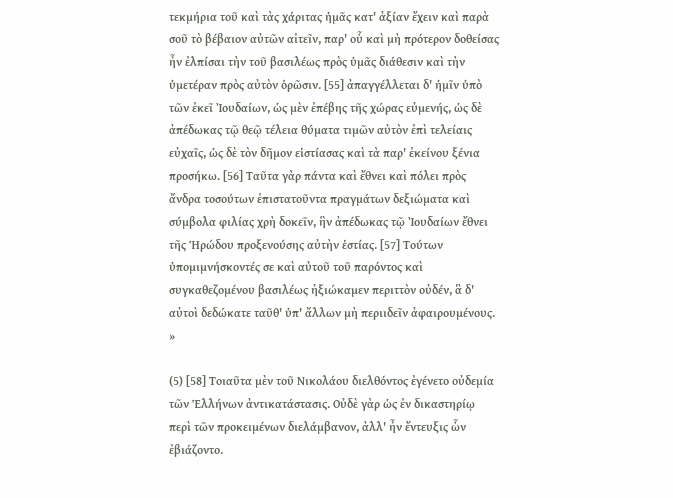τεκμήρια τοῦ καὶ τὰς χάριτας ἡμᾶς κατ' ἀξίαν ἔχειν καὶ παρὰ σοῦ τὸ βέβαιον αὐτῶν αἰτεῖν, παρ' οὗ καὶ μὴ πρότερον δοθείσας ἦν ἐλπίσαι τὴν τοῦ βασιλέως πρὸς ὑμᾶς διάθεσιν καὶ τὴν ὑμετέραν πρὸς αὐτὸν ὁρῶσιν. [55] ἀπαγγέλλεται δ' ἡμῖν ὑπὸ τῶν ἐκεῖ Ἰουδαίων, ὡς μὲν ἐπέβης τῆς χώρας εὐμενής, ὡς δὲ ἀπέδωκας τῷ θεῷ τέλεια θύματα τιμῶν αὐτὸν ἐπὶ τελείαις εὐχαῖς, ὡς δὲ τὸν δῆμον εἱστίασας καὶ τὰ παρ' ἐκείνου ξένια προσήκω. [56] Ταῦτα γὰρ πάντα καὶ ἔθνει καὶ πόλει πρὸς ἄνδρα τοσούτων ἐπιστατοῦντα πραγμάτων δεξιώματα καὶ σύμβολα φιλίας χρὴ δοκεῖν, ἣν ἀπέδωκας τῷ Ἰουδαίων ἔθνει τῆς Ἡρώδου προξενούσης αὐτὴν ἑστίας. [57] Τούτων ὑπομιμνήσκοντές σε καὶ αὐτοῦ τοῦ παρόντος καὶ συγκαθεζομένου βασιλέως ἠξιώκαμεν περιττὸν οὐδέν, ἃ δ' αὐτοὶ δεδώκατε ταῦθ' ὑπ' ἄλλων μὴ περιιδεῖν ἀφαιρουμένους. »

(5) [58] Τοιαῦτα μὲν τοῦ Νικολάου διελθόντος ἐγένετο οὐδεμία τῶν Ἑλλήνων ἀντικατάστασις. Οὐδὲ γὰρ ὡς ἐν δικαστηρίῳ περὶ τῶν προκειμένων διελάμβανον, ἀλλ' ἦν ἔντευξις ὧν ἐβιάζοντο.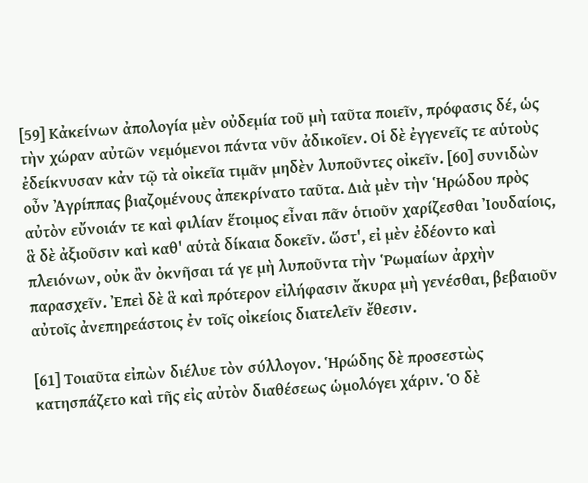[59] Κἀκείνων ἀπολογία μὲν οὐδεμία τοῦ μὴ ταῦτα ποιεῖν, πρόφασις δέ, ὡς τὴν χώραν αὐτῶν νεμόμενοι πάντα νῦν ἀδικοῖεν. Οἱ δὲ ἐγγενεῖς τε αὑτοὺς ἐδείκνυσαν κἀν τῷ τὰ οἰκεῖα τιμᾶν μηδὲν λυποῦντες οἰκεῖν. [60] συνιδὼν οὖν Ἀγρίππας βιαζομένους ἀπεκρίνατο ταῦτα. Διὰ μὲν τὴν Ἡρώδου πρὸς αὐτὸν εὔνοιάν τε καὶ φιλίαν ἕτοιμος εἶναι πᾶν ὁτιοῦν χαρίζεσθαι Ἰουδαίοις, ἃ δὲ ἀξιοῦσιν καὶ καθ' αὑτὰ δίκαια δοκεῖν. ὥστ', εἰ μὲν ἐδέοντο καὶ πλειόνων, οὐκ ἂν ὀκνῆσαι τά γε μὴ λυποῦντα τὴν Ῥωμαίων ἀρχὴν παρασχεῖν. Ἐπεὶ δὲ ἃ καὶ πρότερον εἰλήφασιν ἄκυρα μὴ γενέσθαι, βεβαιοῦν αὐτοῖς ἀνεπηρεάστοις ἐν τοῖς οἰκείοις διατελεῖν ἔθεσιν.

[61] Τοιαῦτα εἰπὼν διέλυε τὸν σύλλογον. Ἡρώδης δὲ προσεστὼς κατησπάζετο καὶ τῆς εἰς αὐτὸν διαθέσεως ὡμολόγει χάριν. Ὁ δὲ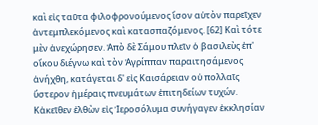καὶ εἰς ταῦτα φιλοφρονούμενος ἴσον αὑτὸν παρεῖχεν ἀντεμπλεκόμενος καὶ κατασπαζόμενος. [62] Καὶ τότε μὲν ἀνεχώρησεν. Ἀπὸ δὲ Σάμου πλεῖν ὁ βασιλεὺς ἐπ' οἴκου διέγνω καὶ τὸν Ἀγρίππαν παραιτησάμενος ἀνήχθη, κατάγεται δ' εἰς Καισάρειαν οὐ πολλαῖς ὕστερον ἡμέραις πνευμάτων ἐπιτηδείων τυχών. Κἀκεῖθεν ἐλθὼν εἰς Ἱεροσόλυμα συνήγαγεν ἐκκλησίαν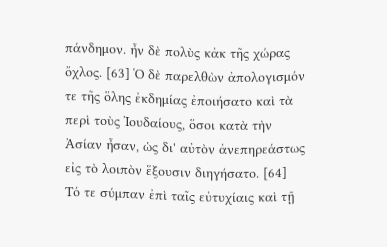πάνδημον. ἦν δὲ πολὺς κἀκ τῆς χώρας ὄχλος. [63] Ὁ δὲ παρελθὼν ἀπολογισμόν τε τῆς ὅλης ἐκδημίας ἐποιήσατο καὶ τὰ περὶ τοὺς Ἰουδαίους, ὅσοι κατὰ τὴν Ἀσίαν ἦσαν, ὡς δι' αὐτὸν ἀνεπηρεάστως εἰς τὸ λοιπὸν ἕξουσιν διηγήσατο. [64] Τό τε σύμπαν ἐπὶ ταῖς εὐτυχίαις καὶ τῇ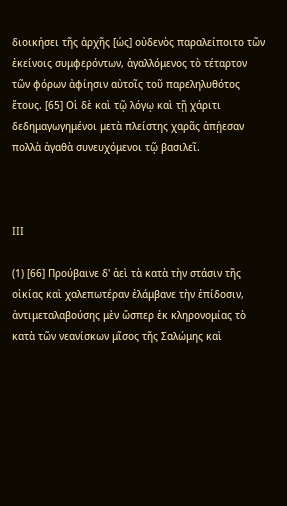διοικήσει τῆς ἀρχῆς [ὡς] οὐδενὸς παραλείποιτο τῶν ἐκείνοις συμφερόντων, ἀγαλλόμενος τὸ τέταρτον τῶν φόρων ἀφίησιν αὐτοῖς τοῦ παρεληλυθότος ἔτους. [65] Οἱ δὲ καὶ τῷ λόγῳ καὶ τῇ χάριτι δεδημαγωγημένοι μετὰ πλείστης χαρᾶς ἀπῄεσαν πολλὰ ἀγαθὰ συνευχόμενοι τῷ βασιλεῖ.



III

(1) [66] Προύβαινε δ' ἀεὶ τὰ κατὰ τὴν στάσιν τῆς οἰκίας καὶ χαλεπωτέραν ἐλάμβανε τὴν ἐπίδοσιν, ἀντιμεταλαβούσης μὲν ὥσπερ ἐκ κληρονομίας τὸ κατὰ τῶν νεανίσκων μῖσος τῆς Σαλώμης καὶ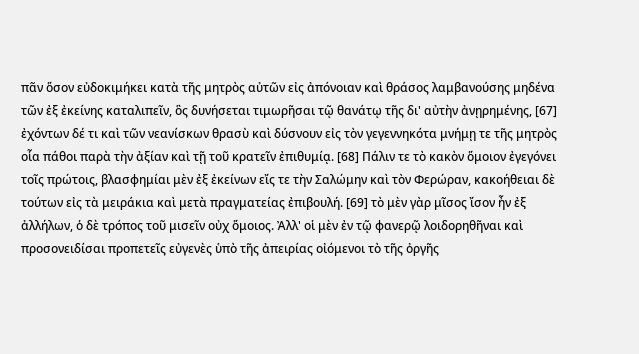πᾶν ὅσον εὐδοκιμήκει κατὰ τῆς μητρὸς αὐτῶν εἰς ἀπόνοιαν καὶ θράσος λαμβανούσης μηδένα τῶν ἐξ ἐκείνης καταλιπεῖν, ὃς δυνήσεται τιμωρῆσαι τῷ θανάτῳ τῆς δι' αὐτὴν ἀνῃρημένης, [67] ἐχόντων δέ τι καὶ τῶν νεανίσκων θρασὺ καὶ δύσνουν εἰς τὸν γεγεννηκότα μνήμῃ τε τῆς μητρὸς οἷα πάθοι παρὰ τὴν ἀξίαν καὶ τῇ τοῦ κρατεῖν ἐπιθυμίᾳ. [68] Πάλιν τε τὸ κακὸν ὅμοιον ἐγεγόνει τοῖς πρώτοις, βλασφημίαι μὲν ἐξ ἐκείνων εἴς τε τὴν Σαλώμην καὶ τὸν Φερώραν, κακοήθειαι δὲ τούτων εἰς τὰ μειράκια καὶ μετὰ πραγματείας ἐπιβουλή. [69] τὸ μὲν γὰρ μῖσος ἴσον ἦν ἐξ ἀλλήλων, ὁ δὲ τρόπος τοῦ μισεῖν οὐχ ὅμοιος. Ἀλλ' οἱ μὲν ἐν τῷ φανερῷ λοιδορηθῆναι καὶ προσονειδίσαι προπετεῖς εὐγενὲς ὑπὸ τῆς ἀπειρίας οἰόμενοι τὸ τῆς ὀργῆς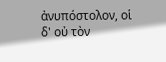ἀνυπόστολον, οἱ δ' οὐ τὸν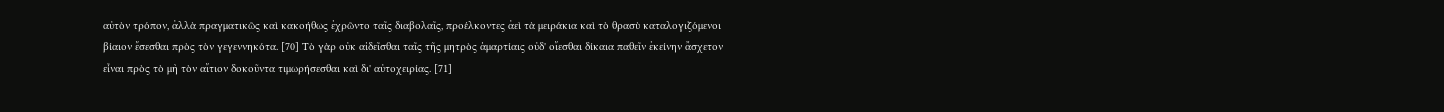αὐτὸν τρόπον, ἀλλὰ πραγματικῶς καὶ κακοήθως ἐχρῶντο ταῖς διαβολαῖς, προέλκοντες ἀεὶ τὰ μειράκια καὶ τὸ θρασὺ καταλογιζόμενοι βίαιον ἔσεσθαι πρὸς τὸν γεγεννηκότα. [70] Τὸ γὰρ οὐκ αἰδεῖσθαι ταῖς τῆς μητρὸς ἁμαρτίαις οὐδ' οἴεσθαι δίκαια παθεῖν ἐκείνην ἄσχετον εἶναι πρὸς τὸ μὴ τὸν αἴτιον δοκοῦντα τιμωρήσεσθαι καὶ δι' αὐτοχειρίας. [71]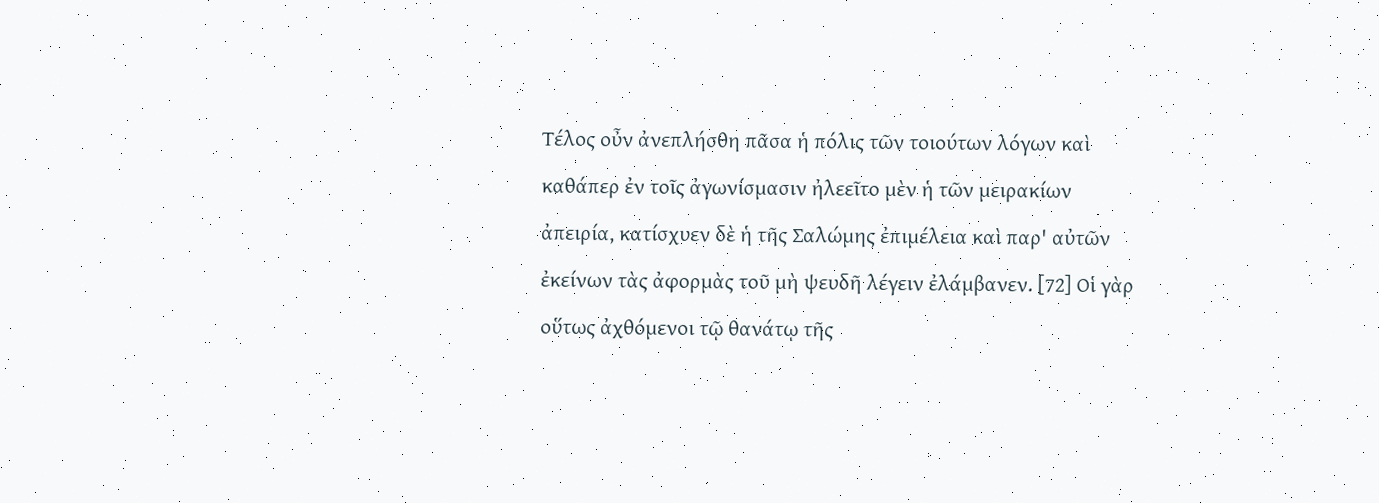Τέλος οὖν ἀνεπλήσθη πᾶσα ἡ πόλις τῶν τοιούτων λόγων καὶ καθάπερ ἐν τοῖς ἀγωνίσμασιν ἠλεεῖτο μὲν ἡ τῶν μειρακίων ἀπειρία, κατίσχυεν δὲ ἡ τῆς Σαλώμης ἐπιμέλεια καὶ παρ' αὐτῶν ἐκείνων τὰς ἀφορμὰς τοῦ μὴ ψευδῆ λέγειν ἐλάμβανεν. [72] Οἱ γὰρ οὕτως ἀχθόμενοι τῷ θανάτῳ τῆς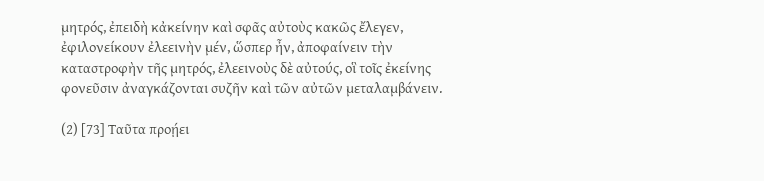μητρός, ἐπειδὴ κἀκείνην καὶ σφᾶς αὐτοὺς κακῶς ἔλεγεν, ἐφιλονείκουν ἐλεεινὴν μέν, ὥσπερ ἦν, ἀποφαίνειν τὴν καταστροφὴν τῆς μητρός, ἐλεεινοὺς δὲ αὐτούς, οἳ τοῖς ἐκείνης φονεῦσιν ἀναγκάζονται συζῆν καὶ τῶν αὐτῶν μεταλαμβάνειν.

(2) [73] Ταῦτα προῄει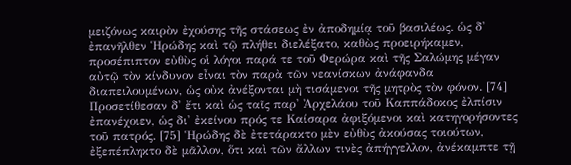μειζόνως καιρὸν ἐχούσης τῆς στάσεως ἐν ἀποδημίᾳ τοῦ βασιλέως. ὡς δ' ἐπανῆλθεν Ἡρώδης καὶ τῷ πλήθει διελέξατο, καθὼς προειρήκαμεν, προσέπιπτον εὐθὺς οἱ λόγοι παρά τε τοῦ Φερώρα καὶ τῆς Σαλώμης μέγαν αὐτῷ τὸν κίνδυνον εἶναι τὸν παρὰ τῶν νεανίσκων ἀνάφανδα διαπειλουμένων, ὡς οὐκ ἀνέξονται μὴ τισάμενοι τῆς μητρὸς τὸν φόνον. [74] Προσετίθεσαν δ' ἔτι καὶ ὡς ταῖς παρ' Ἀρχελάου τοῦ Καππάδοκος ἐλπίσιν ἐπανέχοιεν, ὡς δι' ἐκείνου πρός τε Καίσαρα ἀφιξόμενοι καὶ κατηγορήσοντες τοῦ πατρός. [75] Ἡρώδης δὲ ἐτετάρακτο μὲν εὐθὺς ἀκούσας τοιούτων, ἐξεπέπληκτο δὲ μᾶλλον, ὅτι καὶ τῶν ἄλλων τινὲς ἀπήγγελλον, ἀνέκαμπτε τῇ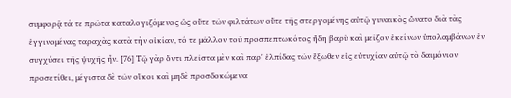συμφορᾷ τά τε πρῶτα καταλογιζόμενος ὡς οὔτε τῶν φιλτάτων οὔτε τῆς στεργομένης αὐτῷ γυναικὸς ὤνατο διὰ τὰς ἐγγινομένας ταραχὰς κατὰ τὴν οἰκίαν, τό τε μᾶλλον τοῦ προσπεπτωκότος ἤδη βαρὺ καὶ μεῖζον ἐκείνων ὑπολαμβάνων ἐν συγχύσει τῆς ψυχῆς ἦν. [76] Τῷ γὰρ ὄντι πλεῖστα μὲν καὶ παρ' ἐλπίδας τῶν ἔξωθεν εἰς εὐτυχίαν αὐτῷ τὸ δαιμόνιον προσετίθει, μέγιστα δὲ τῶν οἴκοι καὶ μηδὲ προσδοκώμενα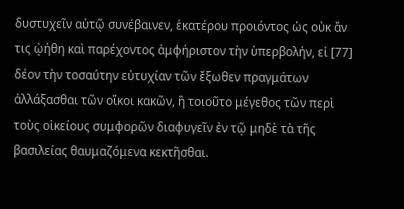δυστυχεῖν αὐτῷ συνέβαινεν, ἑκατέρου προιόντος ὡς οὐκ ἄν τις ᾠήθη καὶ παρέχοντος ἀμφήριστον τὴν ὑπερβολήν, εἰ [77] δέον τὴν τοσαύτην εὐτυχίαν τῶν ἔξωθεν πραγμάτων ἀλλάξασθαι τῶν οἴκοι κακῶν, ἢ τοιοῦτο μέγεθος τῶν περὶ τοὺς οἰκείους συμφορῶν διαφυγεῖν ἐν τῷ μηδὲ τὰ τῆς βασιλείας θαυμαζόμενα κεκτῆσθαι.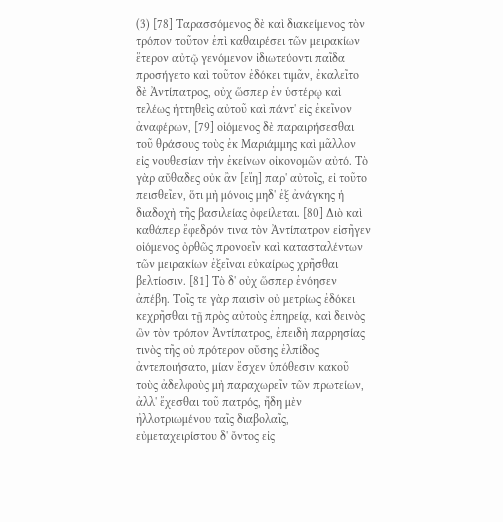(3) [78] Ταρασσόμενος δὲ καὶ διακείμενος τὸν τρόπον τοῦτον ἐπὶ καθαιρέσει τῶν μειρακίων ἕτερον αὐτῷ γενόμενον ἰδιωτεύοντι παῖδα προσήγετο καὶ τοῦτον ἐδόκει τιμᾶν, ἐκαλεῖτο δὲ Ἀντίπατρος, οὐχ ὥσπερ ἐν ὑστέρῳ καὶ τελέως ἡττηθεὶς αὐτοῦ καὶ πάντ' εἰς ἐκεῖνον ἀναφέρων, [79] οἰόμενος δὲ παραιρήσεσθαι τοῦ θράσους τοὺς ἐκ Μαριάμμης καὶ μᾶλλον εἰς νουθεσίαν τὴν ἐκείνων οἰκονομῶν αὐτό. Τὸ γὰρ αὔθαδες οὐκ ἂν [εἴη] παρ' αὐτοῖς, εἰ τοῦτο πεισθεῖεν, ὅτι μὴ μόνοις μηδ' ἐξ ἀνάγκης ἡ διαδοχὴ τῆς βασιλείας ὀφείλεται. [80] Διὸ καὶ καθάπερ ἔφεδρόν τινα τὸν Ἀντίπατρον εἰσῆγεν οἰόμενος ὀρθῶς προνοεῖν καὶ κατασταλέντων τῶν μειρακίων ἐξεῖναι εὐκαίρως χρῆσθαι βελτίοσιν. [81] Τὸ δ' οὐχ ὥσπερ ἐνόησεν ἀπέβη. Τοῖς τε γὰρ παισὶν οὐ μετρίως ἐδόκει κεχρῆσθαι τῇ πρὸς αὐτοὺς ἐπηρείᾳ, καὶ δεινὸς ὢν τὸν τρόπον Ἀντίπατρος, ἐπειδὴ παρρησίας τινὸς τῆς οὐ πρότερον οὔσης ἐλπίδος ἀντεποιήσατο, μίαν ἔσχεν ὑπόθεσιν κακοῦ τοὺς ἀδελφοὺς μὴ παραχωρεῖν τῶν πρωτείων, ἀλλ' ἔχεσθαι τοῦ πατρός, ἤδη μὲν ἠλλοτριωμένου ταῖς διαβολαῖς, εὐμεταχειρίστου δ' ὄντος εἰς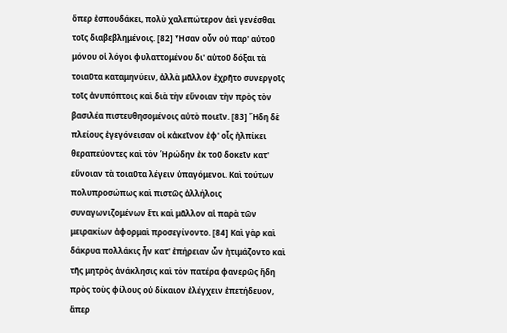ὅπερ ἐσπουδάκει, πολὺ χαλεπώτερον ἀεὶ γενέσθαι τοῖς διαβεβλημένοις. [82] Ἦσαν οὖν οὐ παρ' αὐτοῦ μόνου οἱ λόγοι φυλαττομένου δι' αὑτοῦ δόξαι τὰ τοιαῦτα καταμηνύειν, ἀλλὰ μᾶλλον ἐχρῆτο συνεργοῖς τοῖς ἀνυπόπτοις καὶ διὰ τὴν εὔνοιαν τὴν πρὸς τὸν βασιλέα πιστευθησομένοις αὐτὸ ποιεῖν. [83] Ἤδη δὲ πλείους ἐγεγόνεισαν οἱ κἀκεῖνον ἐφ' οἷς ἠλπίκει θεραπεύοντες καὶ τὸν Ἡρώδην ἐκ τοῦ δοκεῖν κατ' εὔνοιαν τὰ τοιαῦτα λέγειν ὑπαγόμενοι. Καὶ τούτων πολυπροσώπως καὶ πιστῶς ἀλλήλοις συναγωνιζομένων ἔτι καὶ μᾶλλον αἱ παρὰ τῶν μειρακίων ἀφορμαὶ προσεγίνοντο. [84] Καὶ γὰρ καὶ δάκρυα πολλάκις ἦν κατ' ἐπήρειαν ὧν ἠτιμάζοντο καὶ τῆς μητρὸς ἀνάκλησις καὶ τὸν πατέρα φανερῶς ἤδη πρὸς τοὺς φίλους οὐ δίκαιον ἐλέγχειν ἐπετήδευον, ἅπερ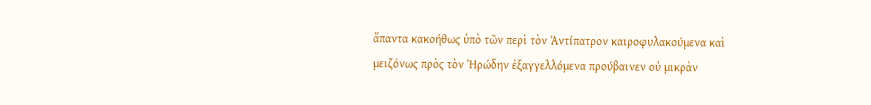ἅπαντα κακοήθως ὑπὸ τῶν περὶ τὸν Ἀντίπατρον καιροφυλακούμενα καὶ μειζόνως πρὸς τὸν Ἡρώδην ἐξαγγελλόμενα προύβαινεν οὐ μικρὰν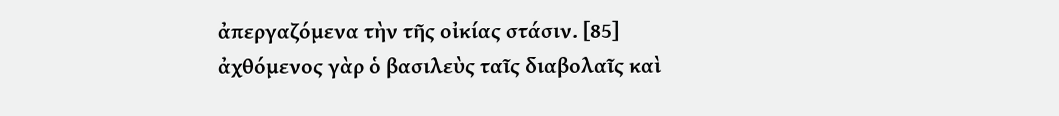ἀπεργαζόμενα τὴν τῆς οἰκίας στάσιν. [85] ἀχθόμενος γὰρ ὁ βασιλεὺς ταῖς διαβολαῖς καὶ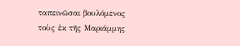ταπεινῶσαι βουλόμενος τοὺς ἐκ τῆς Μαριάμμης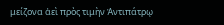μείζονα ἀεὶ πρὸς τιμὴν Ἀντιπάτρῳ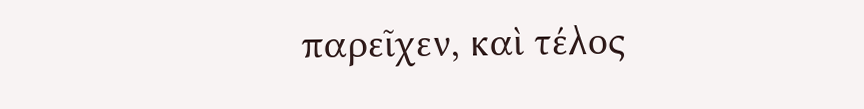παρεῖχεν, καὶ τέλος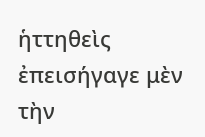ἡττηθεὶς ἐπεισήγαγε μὲν τὴν